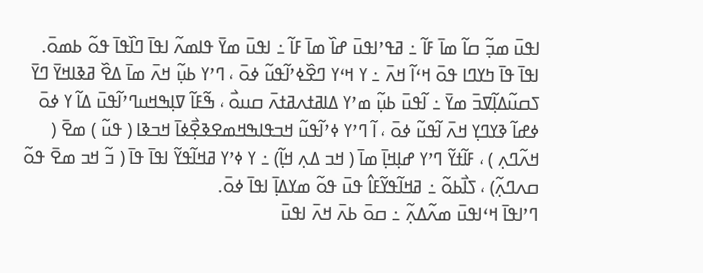ߊߟߎ߫ ߘߏ߲߬ ߛߊ߬ ߘߊ߫ ߓߊ߬ ߸ ߥߟߴߊߟߎ߫ ߝߊ߰ ߘߊ߫ ߓߊ߬ ߸ ߊߟߎ߫ ߘߌ߫ ߟߊߘߍ߬ ߊߟߊ߫ ߣߊ߰ߟߊ߫ ߟߋ߬ ߕߘߋ߫.
ߊߟߊ߫ ߟߊ߫ ߤߌߣߊ ߟߋ߫ ߞߵߊ߬ ߞߍ߫ ߸ ߌ ߞߵߌ ߣߐ߰ߦߴߊ߬ߟߎ߬ ߦߋ߫ ، ߣߴߌ ߕߎ߲߬ ߞߍ߫ ߘߊ߫ ߡߐ߰ ߥߢߊߞߌ߫ ߣߌ߫ ߖߛߎ߬ߡߊ߲߬ߜߏ߫ ߘߌ߫ ߸ ߊ߬ߟߎ߫ ߕߎ߲߬ ߘߴߌ ߡߊߥߙߍߥߙߍ߫ ߛߎߋ߯ ، ߒ߬ߓߊ߬ ߜߊ߲ߒߞߎߣߴߊ߬ߟߎ߫ ߡߊ߬ ߌ ߦߋ߫ ߦߝߊ߬ ߢߌߣߌ߲ ߞߍ߫ ߊ߬ߟߎ߬ ߦߋ߫ ، ߊ߬ ߣߴߌ ߦߴߊ߬ߟߎ߬ ߞߏߟߊߒߞߘߐߢߐ߲߯ߦߊ߫ ߞߏߢߊ ( ߟߎ߬ ) ߘߐ߫ ( ߞߍ߬ߣߍ߲ ) ، ߓߊ߬ߙߌ߬ ߣߴߌ ߝߊ߲ߞߊ߲߫ ߘߊ߫ ( ߞߏ ߡߍ߲ ߞߊ߲߬) ߸ ߌ ߦߴߌ ߥߞߊ߬ߟߌ߬ ߊߟߊ߫ ߟߊ߫ ( ߏ߬ ߞߏ ߘߐ߫ ߟߋ߬ ߛߍߣߍ߲߬) ، ߖߊ߯ߕߋ߬ ߸ ߥߞߊ߬ߟߌ߬ߓߊ߮ ߟߎ߫ ߟߋ߬ ߘߌߡߊ߲߫ ߊߟߊ߫ ߦߋ߫.
ߣߴߊߟߊ߫ ߞߵߊߟߎ߫ ߘߍ߬ߡߍ߲߬ ߸ ߛߋ߫ ߕߍ߫ ߞߍ߫ ߊߟߎ߫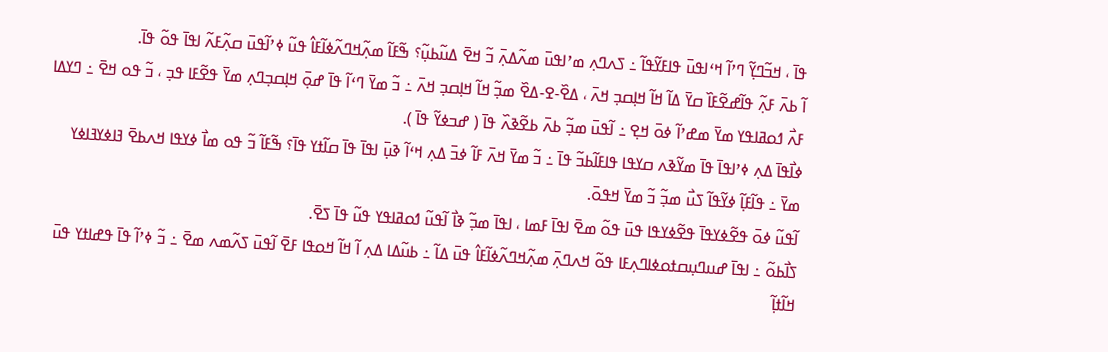ߟߊ߫ ، ߞߏ߬ߣߌ߲߬ ߣߴߊ߬ ߞߵߊߟߎ߫ ߟߊߓߌ߬ߟߊ߬ ߸ ߖߍߣߍ߲ ߘߴߊߟߎ߫ ߘߍ߬ߡߍ߲߫ ߏ߬ ߞߐ߫ ߡߎ߬ߕߎ߲߬؟ ߒ߬ߓߊ߬ ߘߍ߲߬ߞߣߍ߬ߦߊ߬ߓߊ߮ ߟߎ߬ ߦߴߊ߬ߟߎ߫ ߛߍ߲߬ߓߍ߬ ߊߟߊ߫ ߟߋ߬ ߟߊ߫.
ߊ߬ ߕߍ߫ ߓߍ߲߬ ߟߊ߬ߝߐ߬ߓߊ߰ ߛߌ߫ ߡߊ߬ ߞߊ߬ ߞߊ߲ߛߏ߲ ߞߍ߫ ، ߡߐ߰-ߐ-ߡߐ߰ ߘߏ߲߬ ߞߊ߬ ߞߊ߲ߛߏ߲ ߞߍ߫ ߸ ߏ߬ ߘߌ߫ ߣߵߊ߬ ߟߊ߫ ߝߋ߲߫ ߞߊ߲ߛߏ߲ߣߍ߲ ߘߌ߫ ߟߐ߬ߓߊ ߟߏ߲ ، ߏ߬ ߟߋ ߞߐ߫ ߸ ߣߌߡߊ ߓߍ߯ ߗߋߥߊߟߌ ߘߌ߫ ߘߝߴߊ߬ ߦߋ߫ ߞߐ߲ ߸ ߊ߬ߟߎ߫ ߘߏ߲߬ ߕߍ߫ ߕߐ߬ߢߍ߰ ߟߊ߫ ( ߝߏߦߌ߬ ߟߊ߫ ).
ߦߊ߯ߟߊ߫ ߡߍ߲ ߦߴߊߟߊ߫ ߟߊ߫ ߘߌ߬ߢߍ ߛߌߟߊ ߟߊߓߊ߬ߕߏ߬ ߟߊ߫ ߸ ߏ߬ ߘߌ߫ ߞߍ߫ ߓߊ߬ ߦߏ߫ ߡߍ߲ ߞߵߊ߬ ߢߎ߲߫ ߊߟߊ߫ ߟߊ߫ ߛߊ߬ߙߌ ߟߊ߫؟ ߒ߬ߓߊ߬ ߏ߬ ߟߋ ߘߊ߯ ߦߌߟߊ ߞߍߕߐ߫ ߔߊߦߌߔߊߦߌ ߘߌ߫ ߸ ߟߊ߬ߓߊ߲߬ ߦߌ߬ߟߊ߬ ߖߎ߯ ߘߏ߲߬ ߏ߬ ߘߌ߫ ߞߟߋ߫.
ߊ߬ߟߎ߬ ߦߋ߫ ߟߐ߬ߦߌߟߊ߫ ߟߐ߬ߦߌߟߊ ߟߎ߫ ߟߋ߬ ߘߐ߫ ߊߟߊ߫ ߓߘߊ ، ߊߟߊ߫ ߘߏ߲߬ ߢߊ߯ ߊ߬ߟߎ߬ ߗߋߥߊߟߌ ߟߎ߬ ߟߊ߫ ߖߐ߫.
ߖߊ߯ߕߋ߬ ߸ ߊߟߊ߫ ߝߎߣߎ߲ߛߙߋߦߊߣߍ߲ߓߊ ߟߋ߬ ߞߍߣߍ߲߫ ߘߍ߲߬ߞߣߍ߬ߦߊ߬ߓߊ߮ ߟߎ߫ ߡߊ߬ ߸ ߕߎ߬ߡߊ ߡߍ߲ ߊ߬ ߞߊ߬ ߞߋߟߊ ߓߐ߫ ߊ߬ߟߎ߫ ߖߍ߬ߘߍ ߘߐ߫ ߸ ߏ߬ ߦߴߊ߬ ߟߊ߫ ߟߝߊߙߌ ߟߎ߫ ߞߊ߬ߙߊ߲߬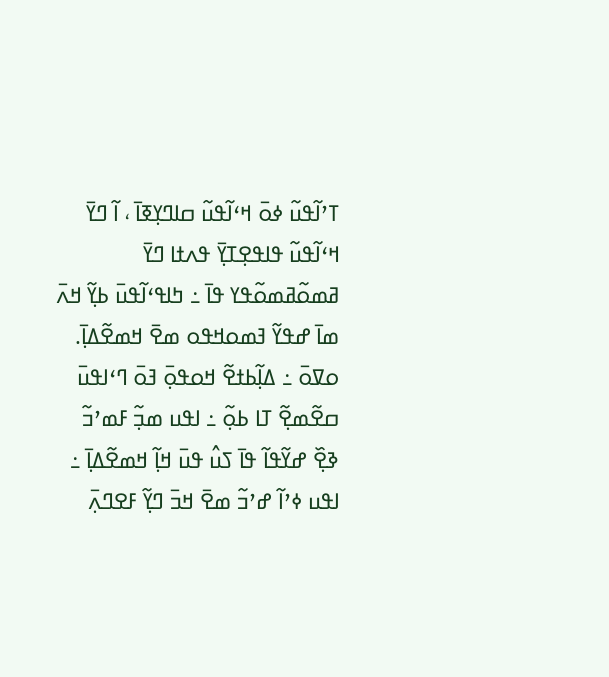ߠߴߊ߬ߟߎ߬ ߦߋ߫ ߞߵߊ߬ߟߎ߬ ߛߊߣߌ߲ߧߊ߫ ، ߊ߬ ߣߌ߫ ߞߵߊ߬ߟߎ߬ ߟߊߟߐ߲ߠߌ߲߫ ߟߍߙߊ ߣߌ߫ ߥߘߋ߬ߥߘߋ߬ߟߌ ߟߊ߫ ߸ ߤߊߟߵߊ߬ߟߎ߫ ߕߌ߲߬ ߞߍ߫ ߘߊ߫ ߝߟߌ߬ ߔߘߋߞߟߋ ߘߐ߫ ߞߘߐ߬ߡߊ߲߫.
ߋߜߋ߫ ߸ ߡߊ߲߬ߕߙߐ߬ ߞߋߟߋ߲߫ ߔߋ߫ ߣߵߊߟߎ߫ ߛߐ߬ߘߐ߲߬ ߠߊ ߕߋ߲߬ ߸ ߊߟߎ ߘߏ߲߬ ߓߘߴߏ߬ ߢߐ߲߰ ߝߌ߬ߟߊ߬ ߟߊ߫ ߖߎ߮ ߟߎ߫ ߞߊ߲߬ ߞߘߐ߬ߡߊ߲߫ ߸ ߊߟߎ ߦߴߊ߬ ߝߴߏ߬ ߘߐ߫ ߞߏ߫ ߣߌ߲߬ ߓߐߣߍ߲߫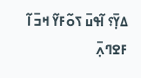ߡߌ߲߫؟ ߊ߬ߟߎ߫ ߖߋ߬ߓߌ߬ ߞߏ߫ ߊ߬ ߓߐߣߍ߲߫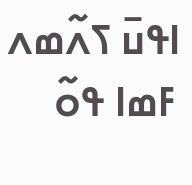ߊߟߎ߫ ߖߍ߬ߘߍ ߓߘߊ ߟߋ߬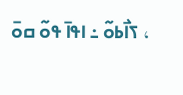، ߖߊ߯ߕߋ߬ ߸ ߊߟߊ߫ ߟߋ߬ ߛߋ߫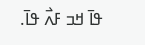ߟߊ߫ ߞߏ ߓߍ߯ ߟߊ߫.